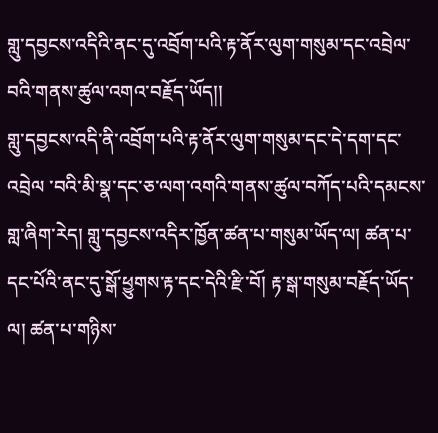གླུ་དབྱངས་འདིའི་ནང་དུ་འབྲོག་པའི་རྟ་ནོར་ལུག་གསུམ་དང་འབྲེལ་བའི་གནས་ཚུལ་འགའ་བརྗོད་ཡོད།།
གླུ་དབྱངས་འདི་ནི་འབྲོག་པའི་རྟ་ནོར་ལུག་གསུམ་དང་དེ་དག་དང་འབྲེལ ་བའི་མི་སྣ་དང་ཅ་ལག་འགའི་གནས་ཚུལ་བཀོད་པའི་དམངས་གླ་ཞིག་རེད། གླུ་དབྱངས་འདིར་ཁྱོན་ཚན་པ་གསུམ་ཡོད་ལ། ཚན་པ་དང་པོའི་ནང་དུ་སྒོ་ཕྱུགས་རྟ་དང་དེའི་རྫི་བོ། རྟ་སྒ་གསུམ་བརྗོད་ཡོད་ལ། ཚན་པ་གཉིས་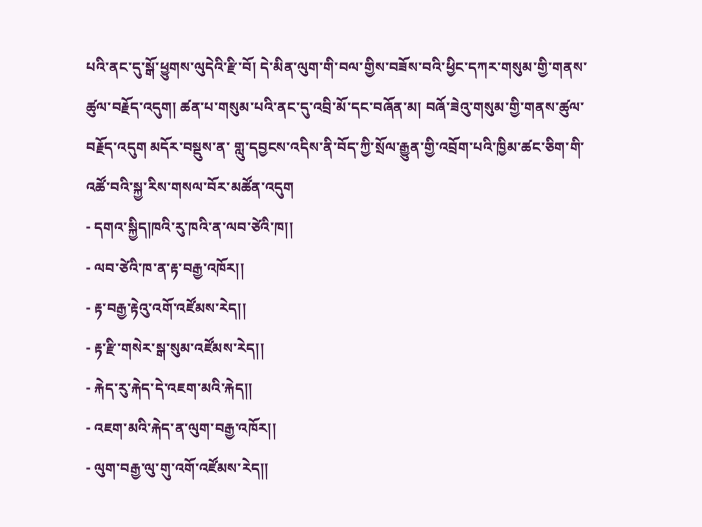པའི་ནང་དུ་སྒོ་ཕྱུགས་ལུདེའི་རྫི་བོ། དེ་མིན་ལུག་གི་བལ་གྱིས་བཟོས་བའི་ཕྱིང་དཀར་གསུམ་གྱི་གནས་ཚུལ་བརྗོད་འདུག། ཚན་པ་གསུམ་པའི་ནང་དུ་འབྲི་མོ་དང་བཞོན་མ། བཞོ་ཟེའུ་གསུམ་གྱི་གནས་ཚུལ་བརྗོད་འདུག མདོར་བསྡུས་ན་ གླུ་དབྱངས་འདིས་ནི་བོད་ཀྱི་སྲོལ་རྒྱུན་གྱི་འབྲོག་པའི་ཁྱིམ་ཚང་ཅིག་གི་འཚོ་བའི་སྐྱ་རིས་གསལ་བོར་མཚོན་འདུག
- དགའ་སྐྱིད།ཁའི་རུ་ཁའི་ན་ལབ་ཙེའི་ཁ།།
- ལབ་ཙེའི་ཁ་ན་རྟ་བརྒྱ་འཁོར།།
- རྟ་བརྒྱ་རྟེའུ་འགོ་འཛོམས་རེད།།
- རྟ་རྫི་གསེར་སྒ་སུམ་འཛོམས་རེད།།
- རྐེད་རུ་རྐེད་དེ་འཇག་མའི་རྐེད།།
- འཇག་མའི་རྐེད་ན་ལུག་བརྒྱ་འཁོར།།
- ལུག་བརྒྱ་ལུ་གུ་འགོ་འཛོམས་རེད།།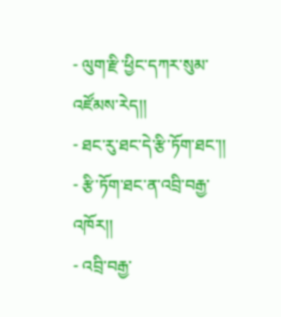- ལུག་རྫི་ཕྱིང་དཀར་སུམ་འཛོམས་རེད།།
- ཐང་རུ་ཐང་དེ་རྩི་ཏོག་ཐང་།།
- རྩི་ཏོག་ཐང་ན་འབྲི་བརྒྱ་འཁོར།།
- འབྲི་བརྒྱ་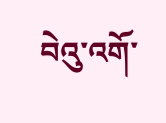བེའུ་འགོ་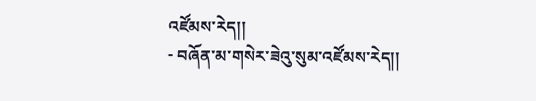འཛོམས་རེད།།
- བཞོན་མ་གསེར་ཟེའུ་སུམ་འཛོམས་རེད།།